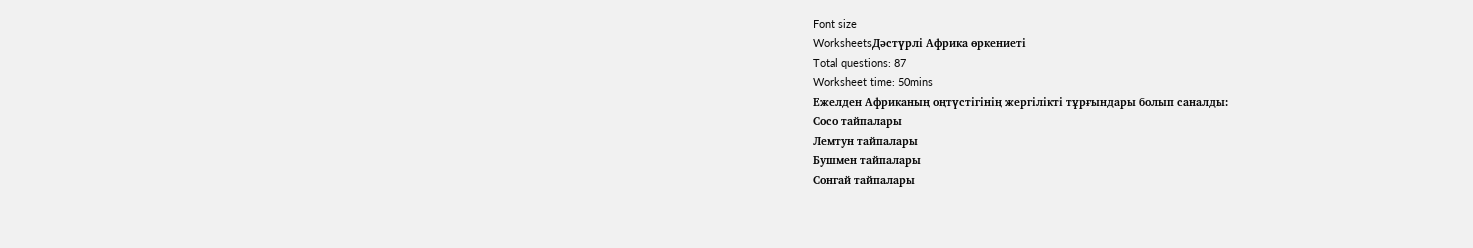Font size
WorksheetsДәстүрлі Африка өркениеті
Total questions: 87
Worksheet time: 50mins
Ежелден Африканың оңтүстігінің жергілікті тұрғындары болып саналды:
Сосо тайпалары
Лемтун тайпалары
Бушмен тайпалары
Сонгай тайпалары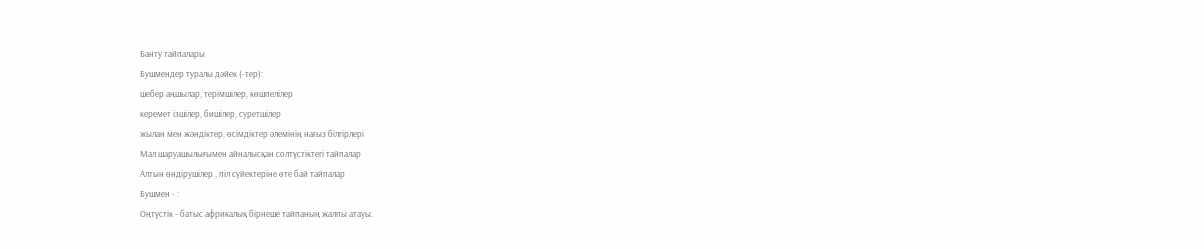Банту тайпалары
Бушмендер туралы дәйек (-тер):
шебер аңшылар, терімшілер, көшпелілер
керемет ізшілер, бишілер, суретшілер
жылан мен жәндіктер, өсімдіктер әлемінің нағыз білгірлері
Мал шаруашылығымен айналысқан солтүстіктегі тайпалар
Алтын өндірушілер , піл сүйектеріне өте бай тайпалар
Бушмен - :
Оңтүстік - батыс африкалық бірнеше тайпаның жалпы атауы.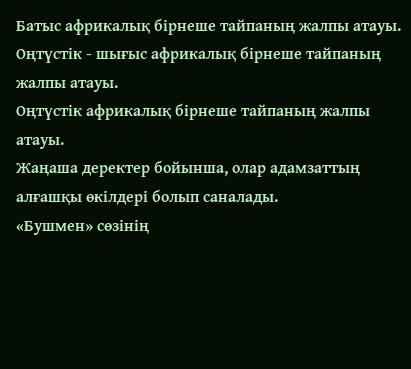Батыс африкалық бірнеше тайпаның жалпы атауы.
Оңтүстік - шығыс африкалық бірнеше тайпаның жалпы атауы.
Оңтүстік африкалық бірнеше тайпаның жалпы атауы.
Жаңаша деректер бойынша, олар адамзаттың алғашқы өкілдері болып саналады.
«Бушмен» сөзінің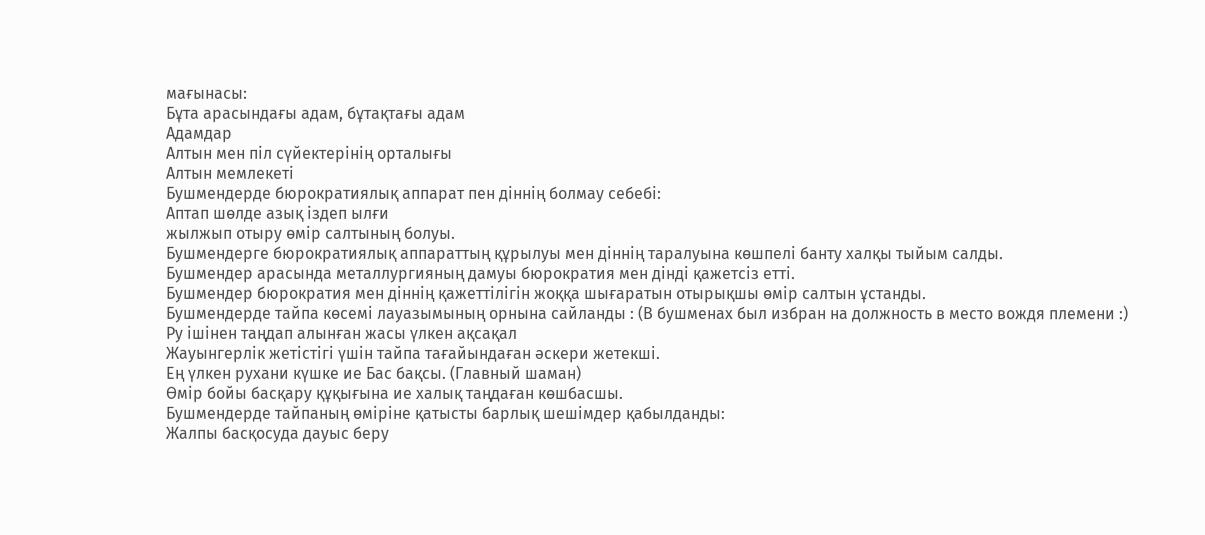мағынасы:
Бұта арасындағы адам, бұтақтағы адам
Адамдар
Алтын мен піл сүйектерінің орталығы
Алтын мемлекеті
Бушмендерде бюрократиялық аппарат пен діннің болмау себебі:
Аптап шөлде азық іздеп ылғи
жылжып отыру өмір салтының болуы.
Бушмендерге бюрократиялық аппараттың құрылуы мен діннің таралуына көшпелі банту халқы тыйым салды.
Бушмендер арасында металлургияның дамуы бюрократия мен дінді қажетсіз етті.
Бушмендер бюрократия мен діннің қажеттілігін жоққа шығаратын отырықшы өмір салтын ұстанды.
Бушмендерде тайпа көсемі лауазымының орнына сайланды : (В бушменах был избран на должность в место вождя племени :)
Ру ішінен таңдап алынған жасы үлкен ақсақал
Жауынгерлік жетістігі үшін тайпа тағайындаған әскери жетекші.
Ең үлкен рухани күшке ие Бас бақсы. (Главный шаман)
Өмір бойы басқару құқығына ие халық таңдаған көшбасшы.
Бушмендерде тайпаның өміріне қатысты барлық шешімдер қабылданды:
Жалпы басқосуда дауыс беру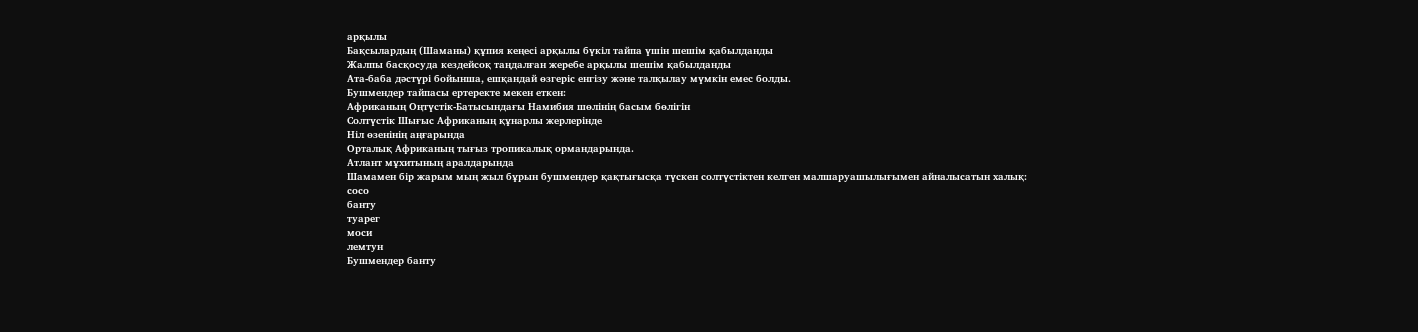арқылы
Бақсылардың (Шаманы) құпия кеңесі арқылы бүкіл тайпа үшін шешім қабылданды
Жалпы басқосуда кездейсоқ таңдалған жеребе арқылы шешім қабылданды
Ата-баба дәстүрі бойынша, ешқандай өзгеріс енгізу және талқылау мүмкін емес болды.
Бушмендер тайпасы ертеректе мекен еткен:
Африканың Оңтүстік-Батысындағы Намибия шөлінің басым бөлігін
Солтүстік Шығыс Африканың құнарлы жерлерінде
Ніл өзенінің аңғарында
Орталық Африканың тығыз тропикалық ормандарында.
Атлант мұхитының аралдарында
Шамамен бір жарым мың жыл бұрын бушмендер қақтығысқа түскен солтүстіктен келген малшаруашылығымен айналысатын халық:
сосо
банту
туарег
моси
лемтун
Бушмендер банту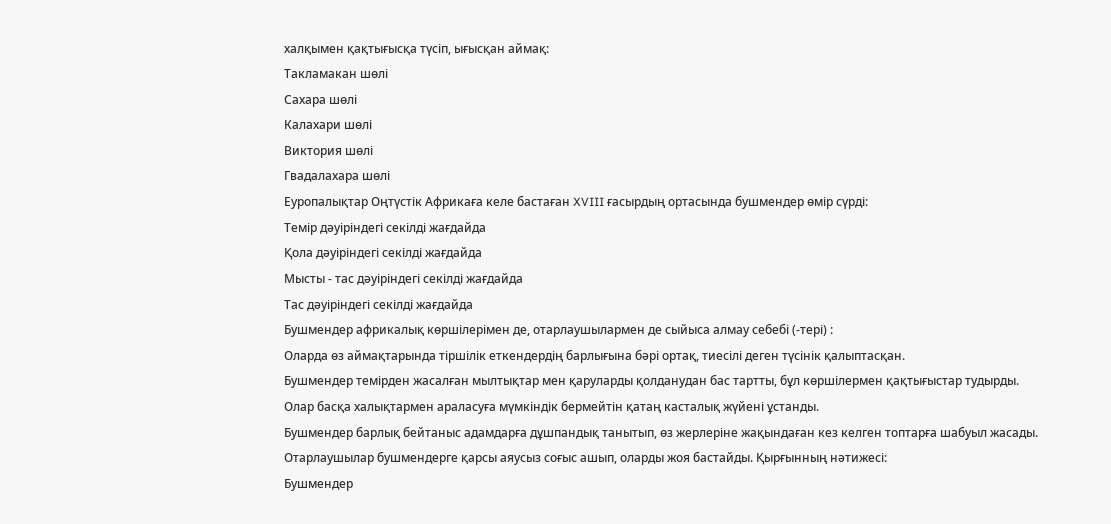халқымен қақтығысқа түсіп, ығысқан аймақ:
Такламакан шөлі
Сахара шөлі
Калахари шөлі
Виктория шөлі
Гвадалахара шөлі
Еуропалықтар Оңтүстік Африкаға келе бастаған XVIII ғасырдың ортасында бушмендер өмір сүрді:
Темір дәуіріндегі секілді жағдайда
Қола дәуіріндегі секілді жағдайда
Мысты - тас дәуіріндегі секілді жағдайда
Тас дәуіріндегі секілді жағдайда
Бушмендер африкалық көршілерімен де, отарлаушылармен де сыйыса алмау себебі (-тері) :
Оларда өз аймақтарында тіршілік еткендердің барлығына бәрі ортақ, тиесілі деген түсінік қалыптасқан.
Бушмендер темірден жасалған мылтықтар мен қаруларды қолданудан бас тартты, бұл көршілермен қақтығыстар тудырды.
Олар басқа халықтармен араласуға мүмкіндік бермейтін қатаң касталық жүйені ұстанды.
Бушмендер барлық бейтаныс адамдарға дұшпандық танытып, өз жерлеріне жақындаған кез келген топтарға шабуыл жасады.
Отарлаушылар бушмендерге қарсы аяусыз соғыс ашып, оларды жоя бастайды. Қырғынның нәтижесі:
Бушмендер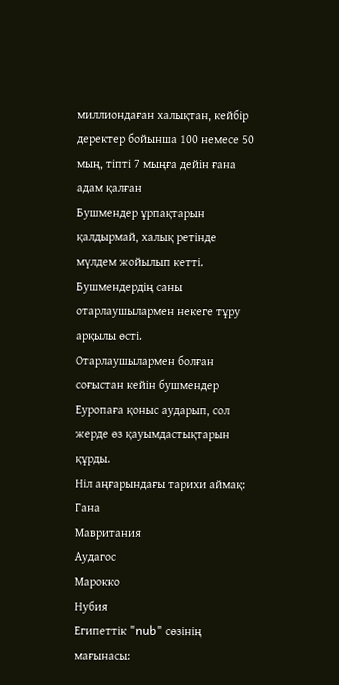миллиондаған халықтан, кейбір деректер бойынша 100 немесе 50 мың, тіпті 7 мыңға дейін ғана адам қалған
Бушмендер ұрпақтарын қалдырмай, халық ретінде мүлдем жойылып кетті.
Бушмендердің саны отарлаушылармен некеге тұру арқылы өсті.
Отарлаушылармен болған соғыстан кейін бушмендер Еуропаға қоныс аударып, сол жерде өз қауымдастықтарын құрды.
Ніл аңғарындағы тарихи аймақ:
Гана
Мавритания
Аудагос
Марокко
Нубия
Египеттік "nub" сөзінің мағынасы: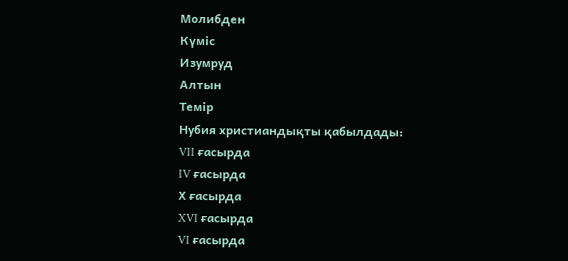Молибден
Күміс
Изумруд
Алтын
Темір
Нубия христиандықты қабылдады:
VII ғасырда
IV ғасырда
Х ғасырда
XVI ғасырда
VI ғасырда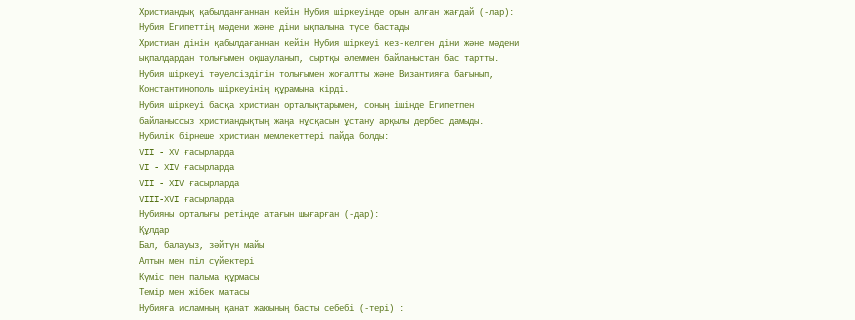Христиандық қабылданғаннан кейін Нубия шіркеуінде орын алған жағдай (-лар):
Нубия Египеттің мәдени және діни ықпалына түсе бастады
Христиан дінін қабылдағаннан кейін Нубия шіркеуі кез-келген діни және мәдени ықпалдардан толығымен оқшауланып, сыртқы әлеммен байланыстан бас тартты.
Нубия шіркеуі тәуелсіздігін толығымен жоғалтты және Византияға бағынып, Константинополь шіркеуінің құрамына кірді.
Нубия шіркеуі басқа христиан орталықтарымен, соның ішінде Египетпен байланыссыз христиандықтың жаңа нұсқасын ұстану арқылы дербес дамыды.
Нубилік бірнеше христиан мемлекеттері пайда болды:
VII - XV ғасырларда
VI - XIV ғасырларда
VII - XIV ғасырларда
VIII-XVI ғасырларда
Нубияны орталығы ретінде атағын шығарған (-дар):
Құлдар
Бал, балауыз, зәйтүн майы
Алтын мен піл сүйектері
Күміс пен пальма құрмасы
Темір мен жібек матасы
Нубияға исламның қанат жаюының басты себебі (-тері) :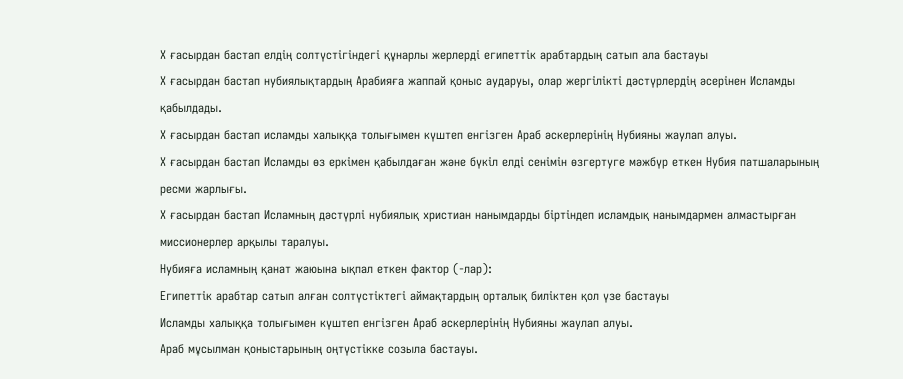Х ғасырдан бастап елдің солтүстігіндегі құнарлы жерлерді египеттік арабтардың сатып ала бастауы
Х ғасырдан бастап нубиялықтардың Арабияға жаппай қоныс аударуы, олар жергілікті дәстүрлердің әсерінен Исламды қабылдады.
Х ғасырдан бастап исламды халыққа толығымен күштеп енгізген Араб әскерлерінің Нубияны жаулап алуы.
Х ғасырдан бастап Исламды өз еркімен қабылдаған және бүкіл елді сенімін өзгертуге мәжбүр еткен Нубия патшаларының ресми жарлығы.
Х ғасырдан бастап Исламның дәстүрлі нубиялық христиан нанымдарды біртіндеп исламдық нанымдармен алмастырған миссионерлер арқылы таралуы.
Нубияға исламның қанат жаюына ықпал еткен фактор (-лар):
Египеттік арабтар сатып алған солтүстіктегі аймақтардың орталық биліктен қол үзе бастауы
Исламды халыққа толығымен күштеп енгізген Араб әскерлерінің Нубияны жаулап алуы.
Араб мұсылман қоныстарының оңтүстікке созыла бастауы.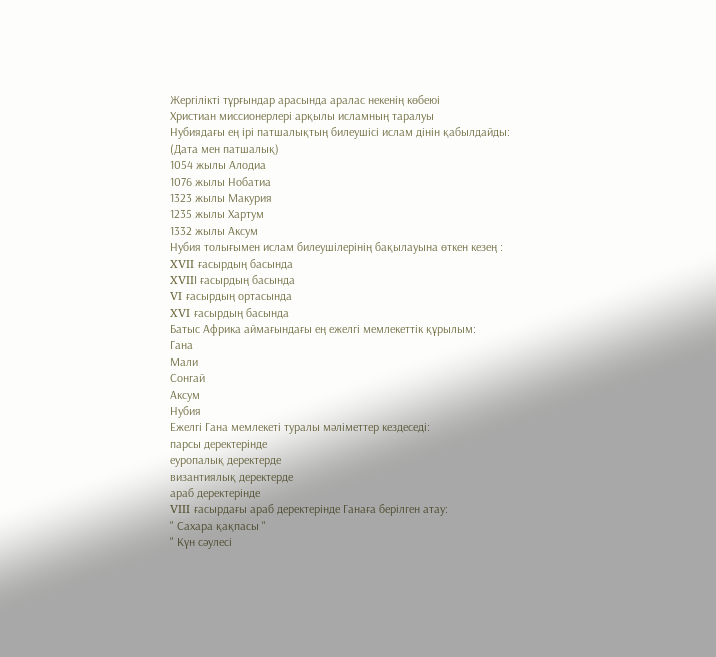Жергілікті тұрғындар арасында аралас некенің көбеюі
Христиан миссионерлері арқылы исламның таралуы
Нубиядағы ең ірі патшалықтың билеушісі ислам дінін қабылдайды: (Дата мен патшалық)
1054 жылы Алодиа
1076 жылы Нобатиа
1323 жылы Макурия
1235 жылы Хартум
1332 жылы Аксум
Нубия толығымен ислам билеушілерінің бақылауына өткен кезең :
XVII ғасырдың басында
XVIIІ ғасырдың басында
VI ғасырдың ортасында
XVI ғасырдың басында
Батыс Африка аймағындағы ең ежелгі мемлекеттік құрылым:
Гана
Мали
Сонгай
Аксум
Нубия
Ежелгі Гана мемлекеті туралы мәліметтер кездеседі:
парсы деректерінде
еуропалық деректерде
византиялық деректерде
араб деректерінде
VIII ғасырдағы араб деректерінде Ганаға берілген атау:
" Сахара қақпасы "
" Күн сәулесі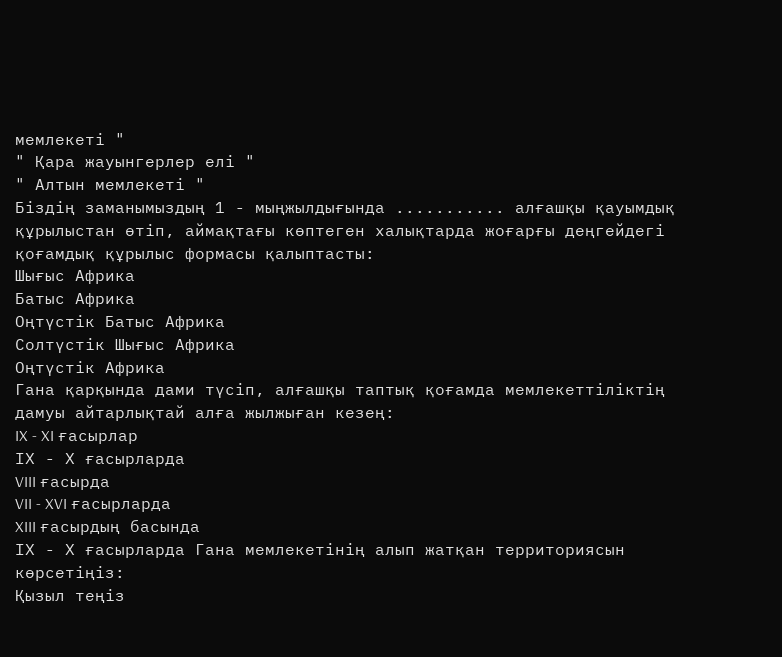мемлекеті "
" Қара жауынгерлер елі "
" Алтын мемлекеті "
Біздің заманымыздың 1 - мыңжылдығында ........... алғашқы қауымдық құрылыстан өтіп, аймақтағы көптеген халықтарда жоғарғы деңгейдегі қоғамдық құрылыс формасы қалыптасты:
Шығыс Африка
Батыс Африка
Оңтүстік Батыс Африка
Солтүстік Шығыс Африка
Оңтүстік Африка
Гана қарқында дами түсіп, алғашқы таптық қоғамда мемлекеттіліктің дамуы айтарлықтай алға жылжыған кезең:
IX - XI ғасырлар
ІХ - Х ғасырларда
VIII ғасырда
VII - XVI ғасырларда
XIII ғасырдың басында
ІХ - Х ғасырларда Гана мемлекетінің алып жатқан территориясын көрсетіңіз:
Қызыл теңіз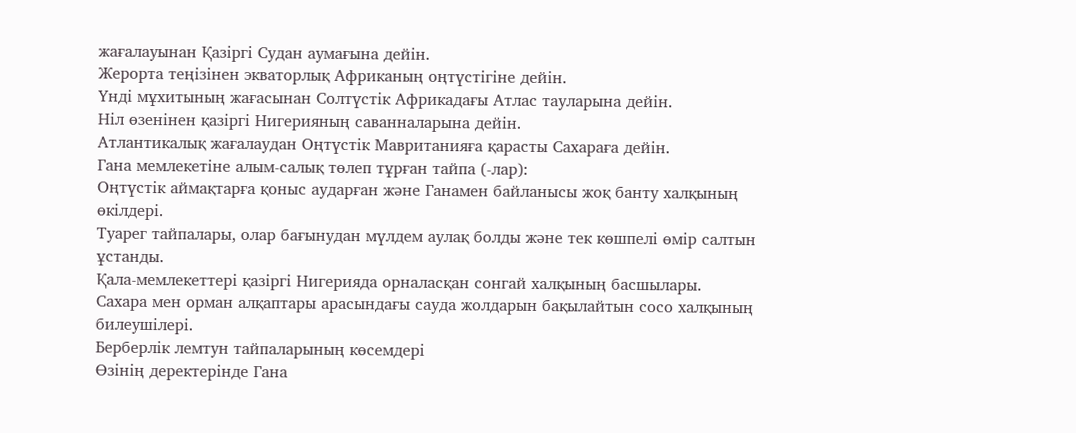жағалауынан Қазіргі Судан аумағына дейін.
Жерорта теңізінен экваторлық Африканың оңтүстігіне дейін.
Үнді мұхитының жағасынан Солтүстік Африкадағы Атлас тауларына дейін.
Ніл өзенінен қазіргі Нигерияның саванналарына дейін.
Атлантикалық жағалаудан Оңтүстік Мавританияға қарасты Сахараға дейін.
Гана мемлекетіне алым-салық төлеп тұрған тайпа (-лар):
Оңтүстік аймақтарға қоныс аударған және Ганамен байланысы жоқ банту халқының өкілдері.
Туарег тайпалары, олар бағынудан мүлдем аулақ болды және тек көшпелі өмір салтын ұстанды.
Қала-мемлекеттері қазіргі Нигерияда орналасқан сонгай халқының басшылары.
Сахара мен орман алқаптары арасындағы сауда жолдарын бақылайтын сосо халқының билеушілері.
Берберлік лемтун тайпаларының көсемдері
Өзінің деректерінде Гана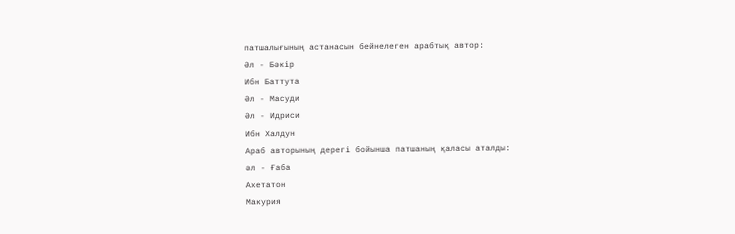патшалығының астанасын бейнелеген арабтық автор:
Әл - Бәкір
Ибн Баттута
Әл - Масуди
Әл - Идриси
Ибн Халдун
Араб авторының дерегі бойынша патшаның қаласы аталды:
әл - Ғаба
Ахетатон
Макурия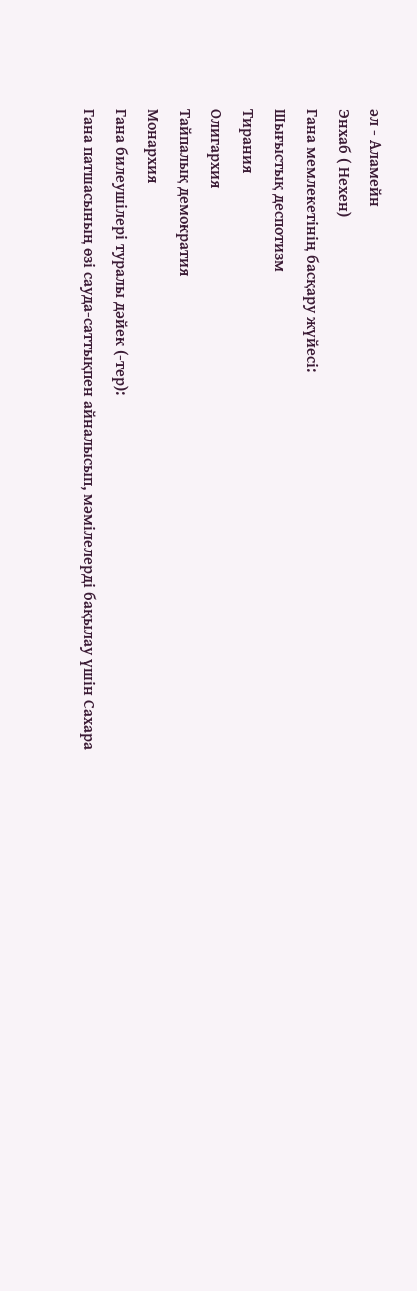әл - Аламейн
Энхаб ( Нехен)
Гана мемлекетінің басқару жүйесі:
Шығыстық деспотизм
Тирания
Олигархия
Тайпалық демократия
Монархия
Гана билеушілері туралы дәйек (-тер):
Гана патшасының өзі сауда-саттықпен айналысып, мәмілелерді бақылау үшін Сахара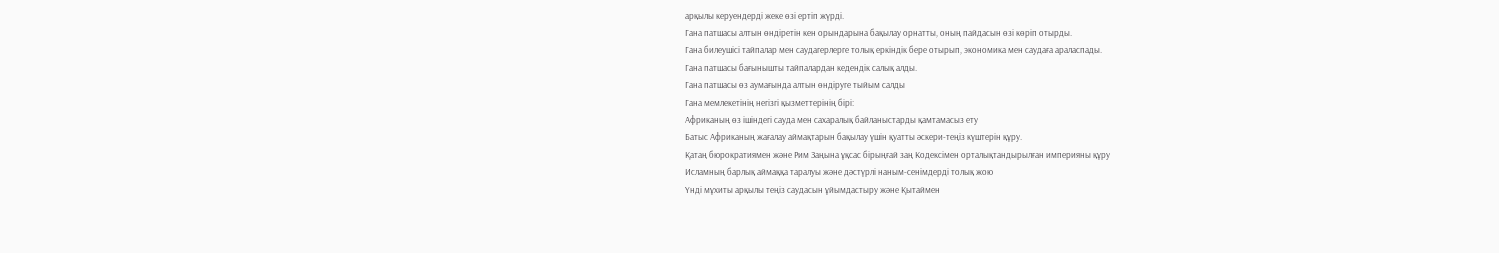арқылы керуендерді жеке өзі ертіп жүрді.
Гана патшасы алтын өндіретін кен орындарына бақылау орнатты, оның пайдасын өзі көріп отырды.
Гана билеушісі тайпалар мен саудагерлерге толық еркіндік бере отырып, экономика мен саудаға араласпады.
Гана патшасы бағынышты тайпалардан кедендік салық алды.
Гана патшасы өз аумағында алтын өндіруге тыйым салды
Гана мемлекетінің негізгі қызметтерінің бірі:
Африканың өз ішіндегі сауда мен сахаралық байланыстарды қамтамасыз ету
Батыс Африканың жағалау аймақтарын бақылау үшін қуатты әскери-теңіз күштерін құру.
Қатаң бюрократиямен және Рим Заңына ұқсас бірыңғай заң Кодексімен орталықтандырылған империяны құру
Исламның барлық аймаққа таралуы және дәстүрлі наным-сенімдерді толық жою
Үнді мұхиты арқылы теңіз саудасын ұйымдастыру және Қытаймен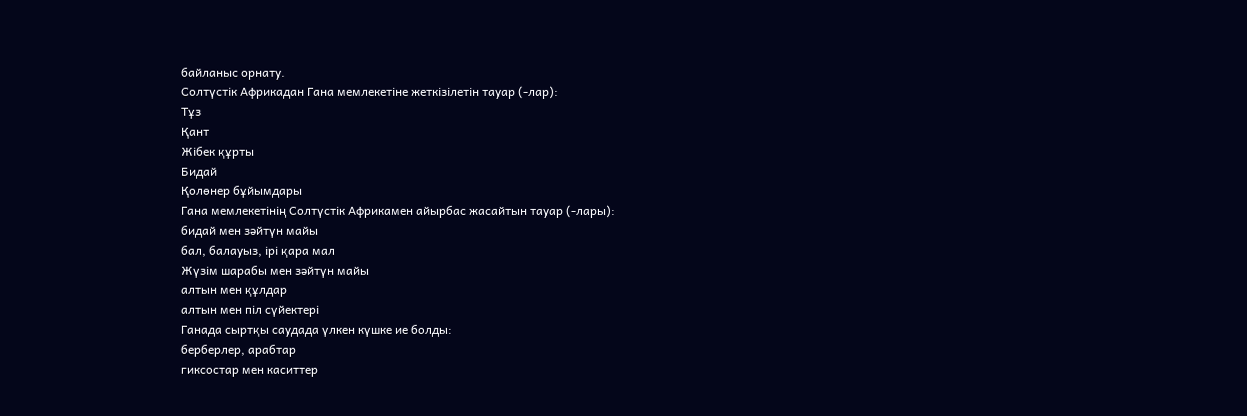байланыс орнату.
Солтүстік Африкадан Гана мемлекетіне жеткізілетін тауар (-лар):
Тұз
Қант
Жібек құрты
Бидай
Қолөнер бұйымдары
Гана мемлекетінің Солтүстік Африкамен айырбас жасайтын тауар (-лары):
бидай мен зәйтүн майы
бал, балауыз, ірі қара мал
Жүзім шарабы мен зәйтүн майы
алтын мен құлдар
алтын мен піл сүйектері
Ганада сыртқы саудада үлкен күшке ие болды:
берберлер, арабтар
гиксостар мен каситтер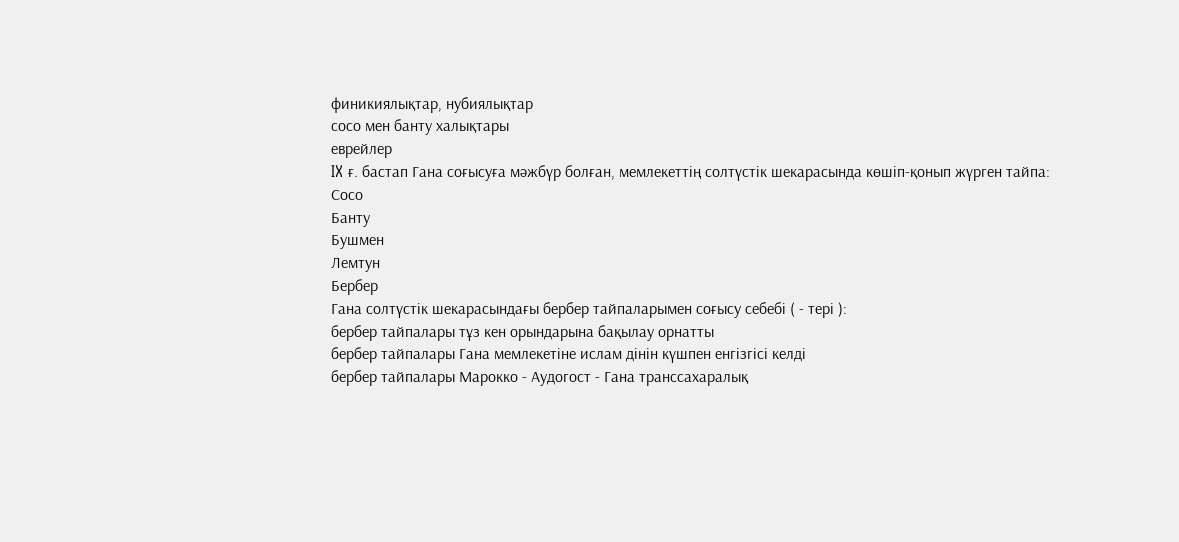финикиялықтар, нубиялықтар
сосо мен банту халықтары
еврейлер
IX ғ. бастап Гана соғысуға мәжбүр болған, мемлекеттің солтүстік шекарасында көшіп-қонып жүрген тайпа:
Сосо
Банту
Бушмен
Лемтун
Бербер
Гана солтүстік шекарасындағы бербер тайпаларымен соғысу себебі ( - тері ):
бербер тайпалары тұз кен орындарына бақылау орнатты
бербер тайпалары Гана мемлекетіне ислам дінін күшпен енгізгісі келді
бербер тайпалары Марокко - Аудогост - Гана транссахаралық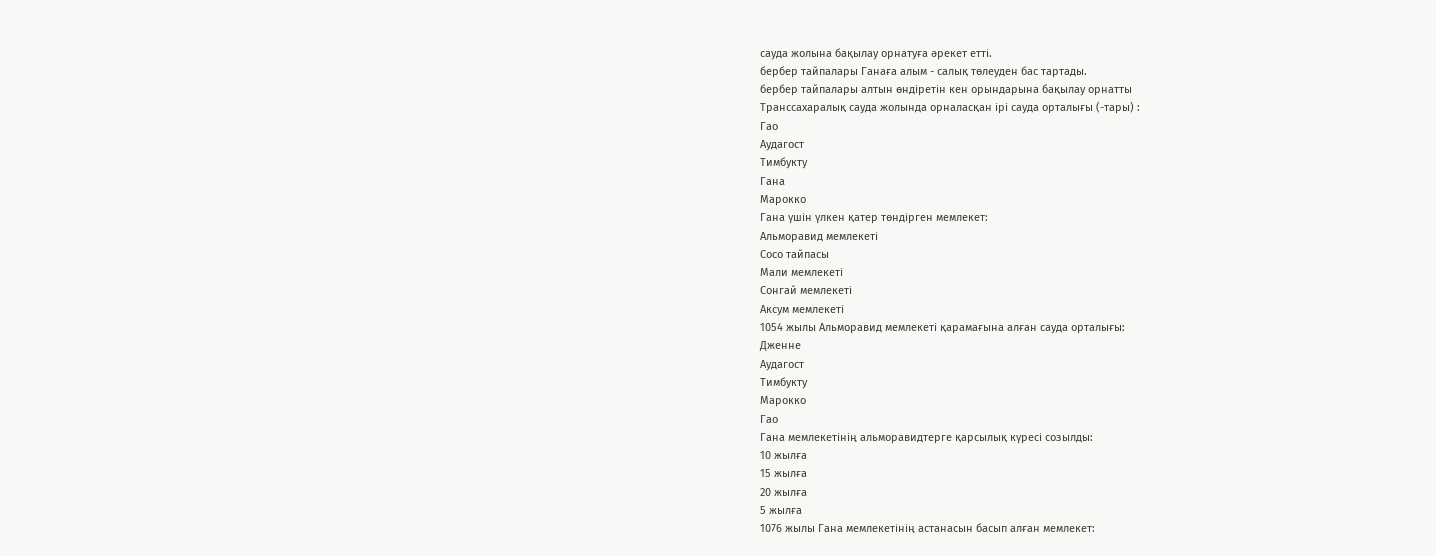сауда жолына бақылау орнатуға әрекет етті.
бербер тайпалары Ганаға алым - салық төлеуден бас тартады.
бербер тайпалары алтын өндіретін кен орындарына бақылау орнатты
Транссахаралық сауда жолында орналасқан ірі сауда орталығы (-тары) :
Гао
Аудагост
Тимбукту
Гана
Марокко
Гана үшін үлкен қатер төндірген мемлекет:
Альморавид мемлекеті
Сосо тайпасы
Мали мемлекеті
Сонгай мемлекеті
Аксум мемлекеті
1054 жылы Альморавид мемлекеті қарамағына алған сауда орталығы:
Дженне
Аудагост
Тимбукту
Марокко
Гао
Гана мемлекетінің альморавидтерге қарсылық күресі созылды:
10 жылға
15 жылға
20 жылға
5 жылға
1076 жылы Гана мемлекетінің астанасын басып алған мемлекет: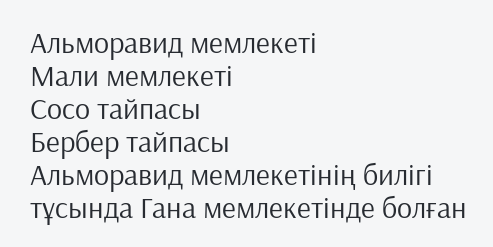Альморавид мемлекеті
Мали мемлекеті
Сосо тайпасы
Бербер тайпасы
Альморавид мемлекетінің билігі тұсында Гана мемлекетінде болған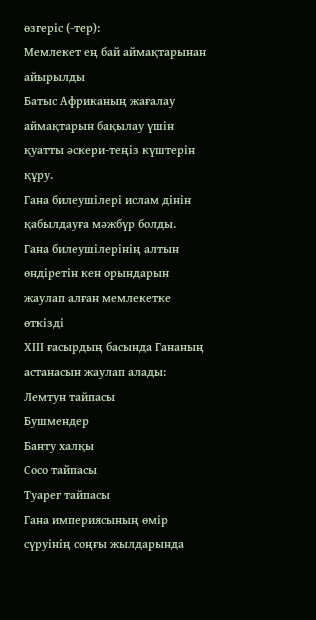өзгеріс (-тер):
Мемлекет ең бай аймақтарынан айырылды
Батыс Африканың жағалау аймақтарын бақылау үшін қуатты әскери-теңіз күштерін құру.
Гана билеушілері ислам дінін қабылдауға мәжбүр болды.
Гана билеушілерінің алтын өндіретін кен орындарын жаулап алған мемлекетке өткізді
ХІІІ ғасырдың басында Гананың астанасын жаулап алады:
Лемтун тайпасы
Бушмендер
Банту халқы
Сосо тайпасы
Туарег тайпасы
Гана империясының өмір сүруінің соңғы жылдарында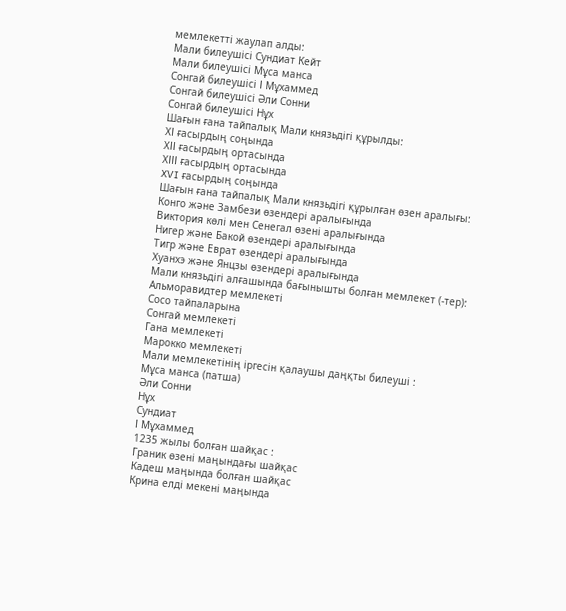мемлекетті жаулап алды:
Мали билеушісі Сундиат Кейт
Мали билеушісі Мұса манса
Сонгай билеушісі І Мұхаммед
Сонгай билеушісі Әли Сонни
Сонгай билеушісі Нұх
Шағын ғана тайпалық Мали князьдігі құрылды:
ХІ ғасырдың соңында
ХІІ ғасырдың ортасында
ХІІІ ғасырдың ортасында
XVI ғасырдың соңында
Шағын ғана тайпалық Мали князьдігі құрылған өзен аралығы:
Конго және Замбези өзендері аралығында
Виктория көлі мен Сенегал өзені аралығында
Нигер және Бакой өзендері аралығында
Тигр және Еврат өзендері аралығында
Хуанхэ және Янцзы өзендері аралығында
Мали князьдігі алғашында бағынышты болған мемлекет (-тер):
Альморавидтер мемлекеті
Сосо тайпаларына
Сонгай мемлекеті
Гана мемлекеті
Марокко мемлекеті
Мали мемлекетінің іргесін қалаушы даңқты билеуші :
Мұса манса (патша)
Әли Сонни
Нұх
Сундиат
І Мұхаммед
1235 жылы болған шайқас :
Граник өзені маңындағы шайқас
Кадеш маңында болған шайқас
Крина елді мекені маңында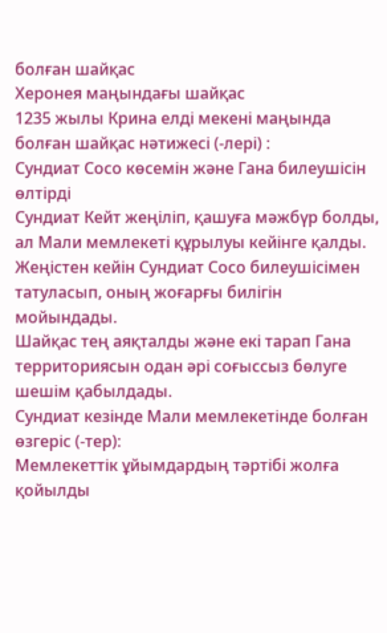болған шайқас
Херонея маңындағы шайқас
1235 жылы Крина елді мекені маңында болған шайқас нәтижесі (-лері) :
Сундиат Сосо көсемін және Гана билеушісін өлтірді
Сундиат Кейт жеңіліп, қашуға мәжбүр болды, ал Мали мемлекеті құрылуы кейінге қалды.
Жеңістен кейін Сундиат Сосо билеушісімен татуласып, оның жоғарғы билігін мойындады.
Шайқас тең аяқталды және екі тарап Гана территориясын одан әрі соғыссыз бөлуге шешім қабылдады.
Сундиат кезінде Мали мемлекетінде болған өзгеріс (-тер):
Мемлекеттік ұйымдардың тәртібі жолға қойылды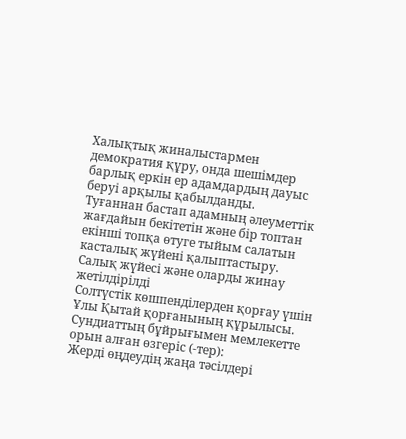Халықтық жиналыстармен демократия құру, онда шешімдер барлық еркін ер адамдардың дауыс беруі арқылы қабылданды.
Туғаннан бастап адамның әлеуметтік жағдайын бекітетін және бір топтан екінші топқа өтуге тыйым салатын касталық жүйені қалыптастыру.
Салық жүйесі және оларды жинау жетілдірілді
Солтүстік көшпенділерден қорғау үшін Ұлы Қытай қорғанының құрылысы.
Сундиаттың бұйрығымен мемлекетте орын алған өзгеріс (-тер):
Жерді өңдеудің жаңа тәсілдері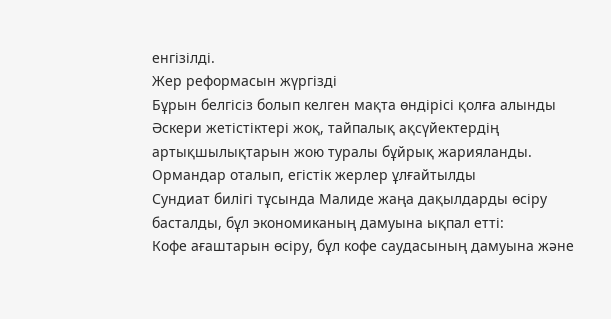енгізілді.
Жер реформасын жүргізді
Бұрын белгісіз болып келген мақта өндірісі қолға алынды
Әскери жетістіктері жоқ, тайпалық ақсүйектердің артықшылықтарын жою туралы бұйрық жарияланды.
Ормандар оталып, егістік жерлер ұлғайтылды
Сундиат билігі тұсында Малиде жаңа дақылдарды өсіру басталды, бұл экономиканың дамуына ықпал етті:
Кофе ағаштарын өсіру, бұл кофе саудасының дамуына және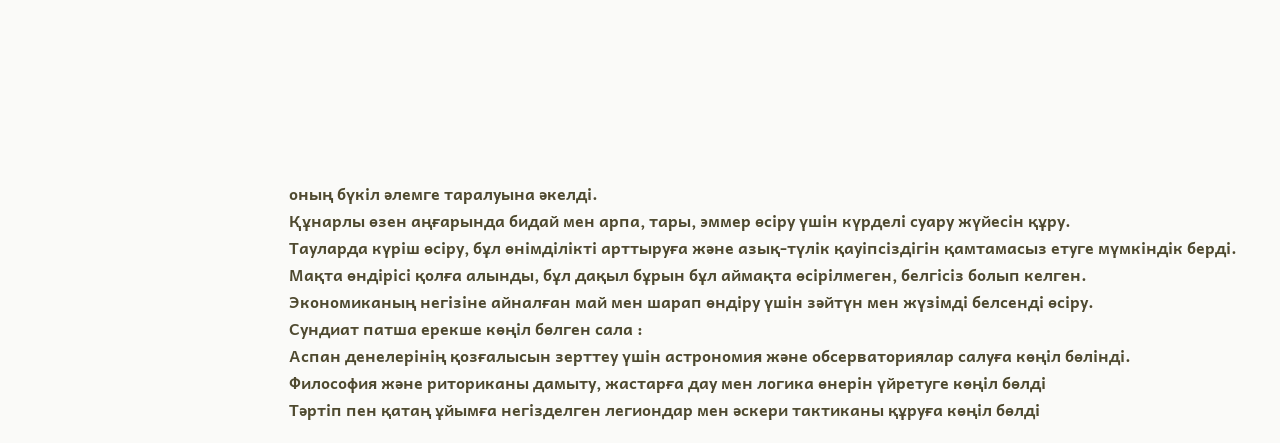оның бүкіл әлемге таралуына әкелді.
Құнарлы өзен аңғарында бидай мен арпа, тары, эммер өсіру үшін күрделі суару жүйесін құру.
Тауларда күріш өсіру, бұл өнімділікті арттыруға және азық-түлік қауіпсіздігін қамтамасыз етуге мүмкіндік берді.
Мақта өндірісі қолға алынды, бұл дақыл бұрын бұл аймақта өсірілмеген, белгісіз болып келген.
Экономиканың негізіне айналған май мен шарап өндіру үшін зәйтүн мен жүзімді белсенді өсіру.
Сундиат патша ерекше көңіл бөлген сала :
Аспан денелерінің қозғалысын зерттеу үшін астрономия және обсерваториялар салуға көңіл бөлінді.
Философия және риториканы дамыту, жастарға дау мен логика өнерін үйретуге көңіл бөлді
Тәртіп пен қатаң ұйымға негізделген легиондар мен әскери тактиканы құруға көңіл бөлді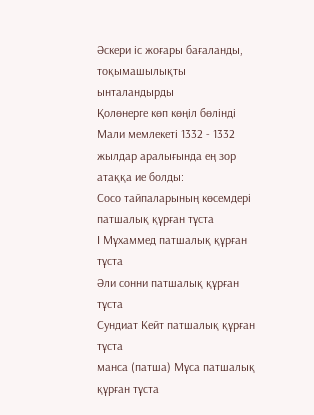Әскери іс жоғары бағаланды, тоқымашылықты ынталандырды
Қолөнерге көп көңіл бөлінді
Мали мемлекеті 1332 - 1332 жылдар аралығында ең зор атаққа ие болды:
Сосо тайпаларының көсемдері патшалық құрған тұста
І Мұхаммед патшалық құрған тұста
Әли сонни патшалық құрған тұста
Сундиат Кейт патшалық құрған тұста
манса (патша) Мұса патшалық құрған тұста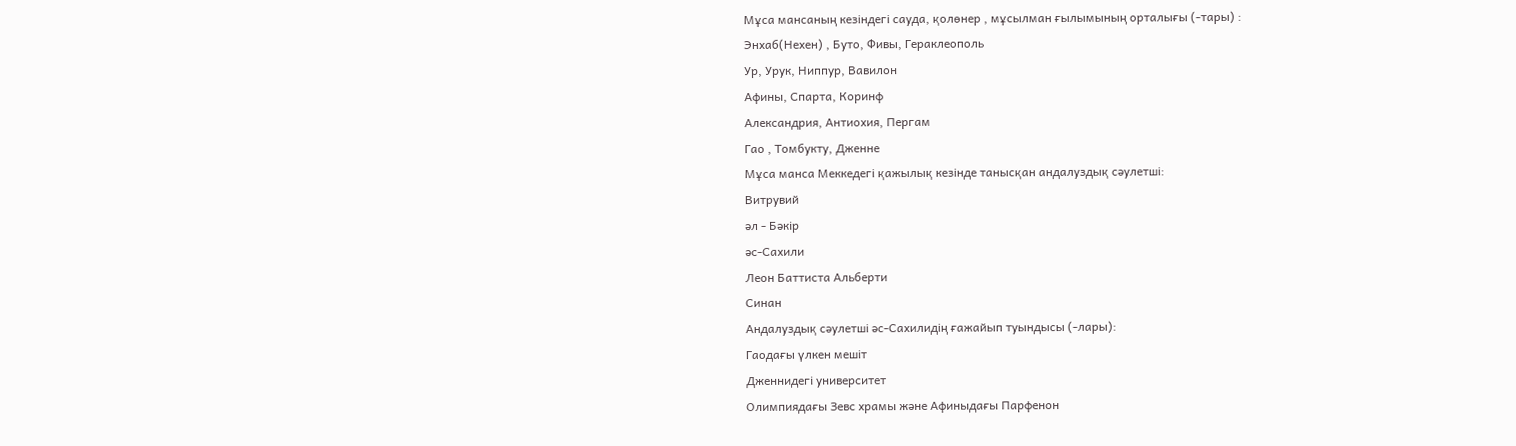Мұса мансаның кезіндегі сауда, қолөнер , мұсылман ғылымының орталығы (-тары) :
Энхаб(Нехен) , Буто, Фивы, Гераклеополь
Ур, Урук, Ниппур, Вавилон
Афины, Спарта, Коринф
Александрия, Антиохия, Пергам
Гао , Томбукту, Дженне
Мұса манса Меккедегі қажылық кезінде танысқан андалуздық сәулетші:
Витрувий
әл - Бәкір
әс-Сахили
Леон Баттиста Альберти
Синан
Андалуздық сәулетші әс-Сахилидің ғажайып туындысы (-лары):
Гаодағы үлкен мешіт
Дженнидегі университет
Олимпиядағы Зевс храмы және Афиныдағы Парфенон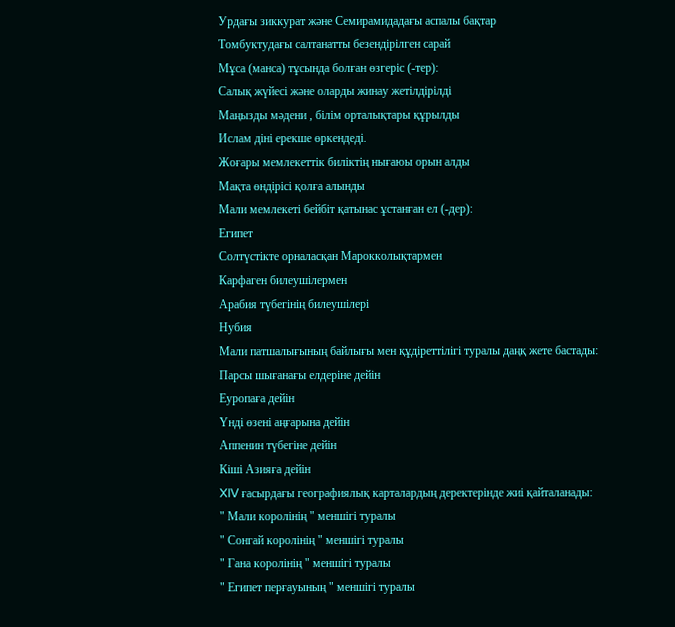Урдағы зиккурат және Семирамидадағы аспалы бақтар
Томбуктудағы салтанатты безендірілген сарай
Мұса (манса) тұсында болған өзгеріс (-тер):
Салық жүйесі және оларды жинау жетілдірілді
Маңызды мәдени , білім орталықтары құрылды
Ислам діні ерекше өркендеді.
Жоғары мемлекеттік биліктің нығаюы орын алды
Мақта өндірісі қолға алынды
Мали мемлекеті бейбіт қатынас ұстанған ел (-дер):
Египет
Солтүстікте орналасқан Марокколықтармен
Карфаген билеушілермен
Арабия түбегінің билеушілері
Нубия
Мали патшалығының байлығы мен құдіреттілігі туралы даңқ жете бастады:
Парсы шығанағы елдеріне дейін
Еуропаға дейін
Үнді өзені аңғарына дейін
Аппенин түбегіне дейін
Кіші Азияға дейін
XIV ғасырдағы географиялық карталардың деректерінде жиі қайталанады:
" Мали королінің " меншігі туралы
" Сонгай королінің " меншігі туралы
" Гана королінің " меншігі туралы
" Египет перғауының " меншігі туралы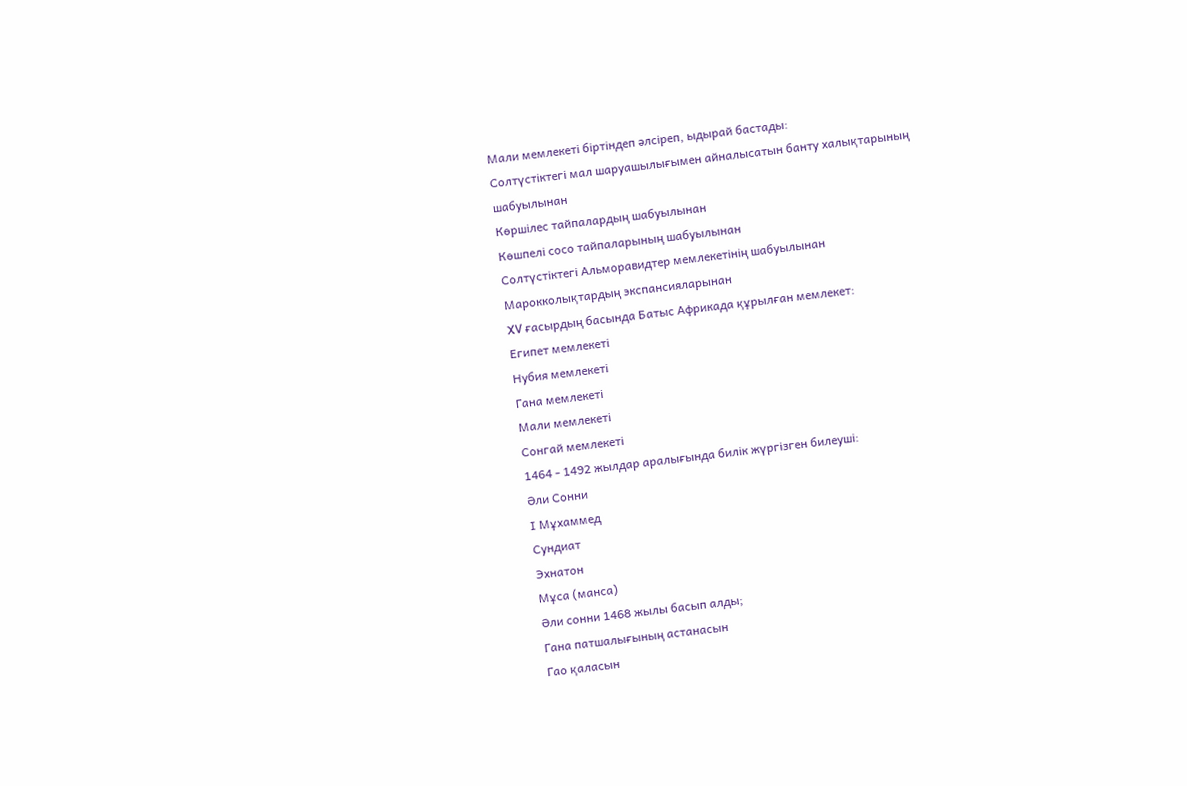Мали мемлекеті біртіндеп әлсіреп, ыдырай бастады:
Солтүстіктегі мал шаруашылығымен айналысатын банту халықтарының шабуылынан
Көршілес тайпалардың шабуылынан
Көшпелі сосо тайпаларының шабуылынан
Солтүстіктегі Альморавидтер мемлекетінің шабуылынан
Марокколықтардың экспансияларынан
XV ғасырдың басында Батыс Африкада құрылған мемлекет:
Египет мемлекеті
Нубия мемлекеті
Гана мемлекеті
Мали мемлекеті
Сонгай мемлекеті
1464 - 1492 жылдар аралығында билік жүргізген билеуші:
Әли Сонни
І Мұхаммед
Сундиат
Эхнатон
Мұса (манса)
Әли сонни 1468 жылы басып алды;
Гана патшалығының астанасын
Гао қаласын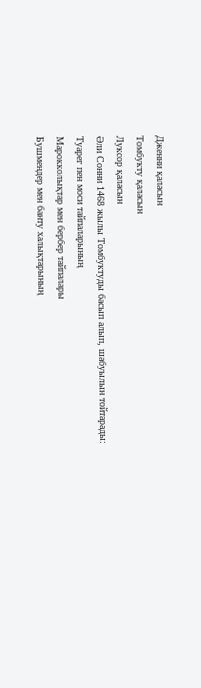Дженни қаласын
Томбукту қаласын
Луксор қаласын
Әли Сонни 1468 жылы Томбуктуды басып алып, шабуылын тойтарады:
Туарег пен моси тайпаларының
Марокколықтар мен бербер тайпалары
Бушмендер мен банту халықтарының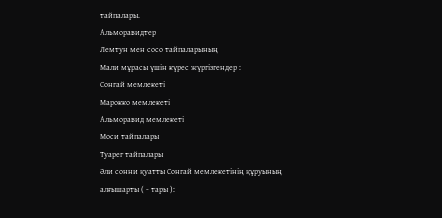тайпалары.
Альморавидтер
Лемтун мен сосо тайпаларының
Мали мұрасы үшін күрес жүргізгендер :
Сонгай мемлекеті
Марокко мемлекеті
Альморавид мемлекеті
Моси тайпалары
Туарег тайпалары
Әли сонни қуатты Сонгай мемлекетінің құруының алғышарты ( - тары ):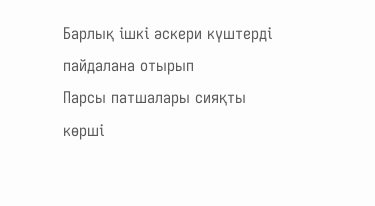Барлық ішкі әскери күштерді пайдалана отырып
Парсы патшалары сияқты көрші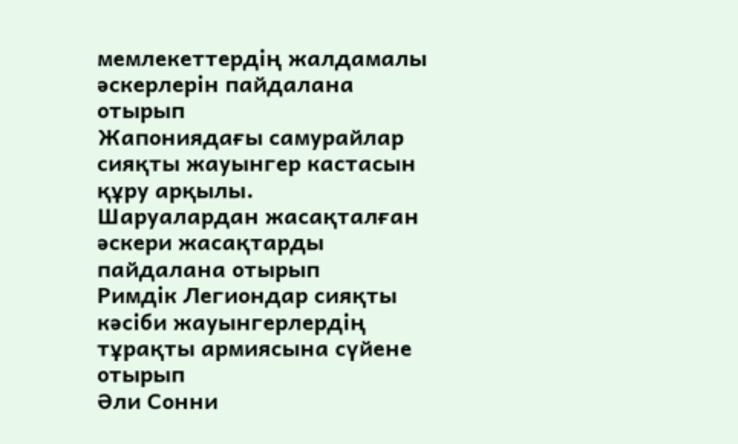мемлекеттердің жалдамалы әскерлерін пайдалана отырып
Жапониядағы самурайлар сияқты жауынгер кастасын құру арқылы.
Шаруалардан жасақталған әскери жасақтарды пайдалана отырып
Римдік Легиондар сияқты кәсіби жауынгерлердің тұрақты армиясына сүйене отырып
Әли Сонни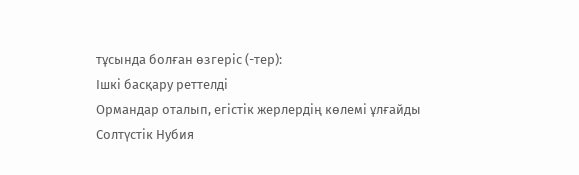тұсында болған өзгеріс (-тер):
Ішкі басқару реттелді
Ормандар оталып, егістік жерлердің көлемі ұлғайды
Солтүстік Нубия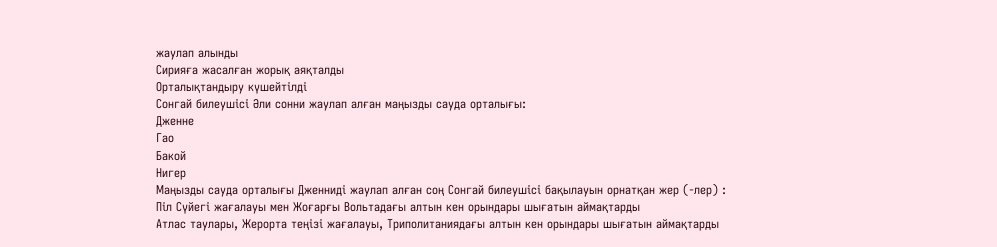жаулап алынды
Сирияға жасалған жорық аяқталды
Орталықтандыру күшейтілді
Сонгай билеушісі Әли сонни жаулап алған маңызды сауда орталығы:
Дженне
Гао
Бакой
Нигер
Маңызды сауда орталығы Дженниді жаулап алған соң Сонгай билеушісі бақылауын орнатқан жер (-лер) :
Піл Сүйегі жағалауы мен Жоғарғы Вольтадағы алтын кен орындары шығатын аймақтарды
Атлас таулары, Жерорта теңізі жағалауы, Триполитаниядағы алтын кен орындары шығатын аймақтарды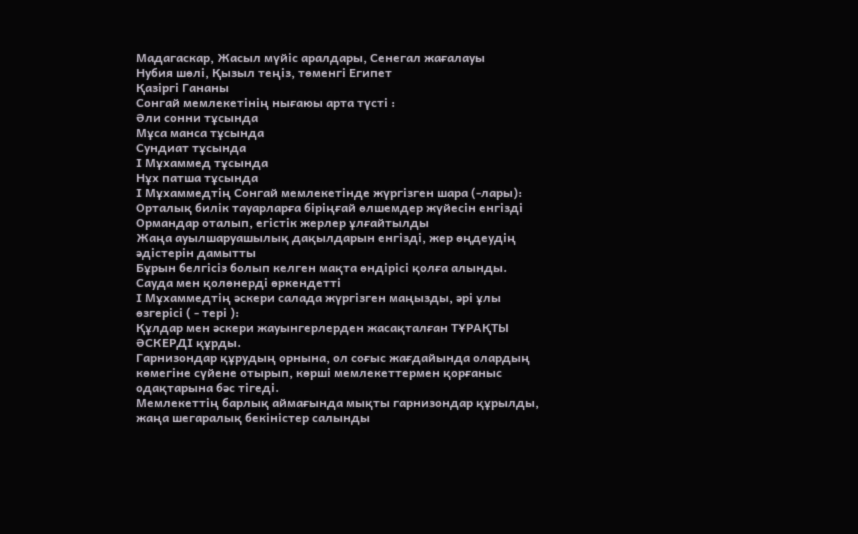Мадагаскар, Жасыл мүйіс аралдары, Сенегал жағалауы
Нубия шөлі, Қызыл теңіз, төменгі Египет
Қазіргі Гананы
Сонгай мемлекетінің нығаюы арта түсті :
Әли сонни тұсында
Мұса манса тұсында
Сундиат тұсында
І Мұхаммед тұсында
Нұх патша тұсында
І Мұхаммедтің Сонгай мемлекетінде жүргізген шара (-лары):
Орталық билік тауарларға біріңғай өлшемдер жүйесін енгізді
Ормандар оталып, егістік жерлер ұлғайтылды
Жаңа ауылшаруашылық дақылдарын енгізді, жер өңдеудің әдістерін дамытты
Бұрын белгісіз болып келген мақта өндірісі қолға алынды.
Сауда мен қолөнерді өркендетті
І Мұхаммедтің әскери салада жүргізген маңызды, әрі ұлы өзгерісі ( - тері ):
Құлдар мен әскери жауынгерлерден жасақталған ТҰРАҚТЫ ӘСКЕРДІ құрды.
Гарнизондар құрудың орнына, ол соғыс жағдайында олардың көмегіне сүйене отырып, көрші мемлекеттермен қорғаныс одақтарына бәс тігеді.
Мемлекеттің барлық аймағында мықты гарнизондар құрылды, жаңа шегаралық бекіністер салынды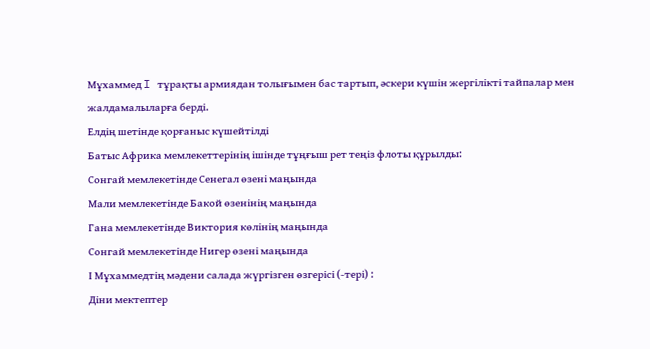Мұхаммед I тұрақты армиядан толығымен бас тартып, әскери күшін жергілікті тайпалар мен жалдамалыларға берді.
Елдің шетінде қорғаныс күшейтілді
Батыс Африка мемлекеттерінің ішінде тұңғыш рет теңіз флоты құрылды:
Сонгай мемлекетінде Сенегал өзені маңында
Мали мемлекетінде Бакой өзенінің маңында
Гана мемлекетінде Виктория көлінің маңында
Сонгай мемлекетінде Нигер өзені маңында
І Мұхаммедтің мәдени салада жүргізген өзгерісі (-тері) :
Діни мектептер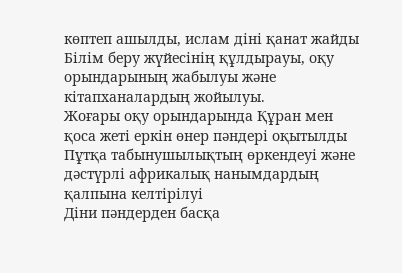көптеп ашылды, ислам діні қанат жайды
Білім беру жүйесінің құлдырауы, оқу орындарының жабылуы және кітапханалардың жойылуы.
Жоғары оқу орындарында Құран мен қоса жеті еркін өнер пәндері оқытылды
Пұтқа табынушылықтың өркендеуі және дәстүрлі африкалық нанымдардың қалпына келтірілуі
Діни пәндерден басқа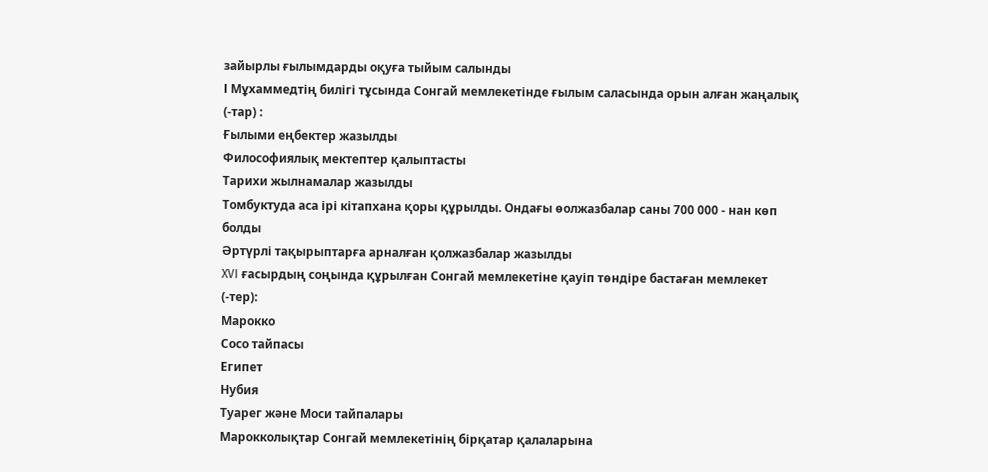зайырлы ғылымдарды оқуға тыйым салынды
І Мұхаммедтің билігі тұсында Сонгай мемлекетінде ғылым саласында орын алған жаңалық (-тар) :
Ғылыми еңбектер жазылды
Философиялық мектептер қалыптасты
Тарихи жылнамалар жазылды
Томбуктуда аса ірі кітапхана қоры құрылды. Ондағы өолжазбалар саны 700 000 - нан көп болды
Әртүрлі тақырыптарға арналған қолжазбалар жазылды
XVI ғасырдың соңында құрылған Сонгай мемлекетіне қауіп төндіре бастаған мемлекет (-тер):
Марокко
Сосо тайпасы
Египет
Нубия
Туарег және Моси тайпалары
Марокколықтар Сонгай мемлекетінің бірқатар қалаларына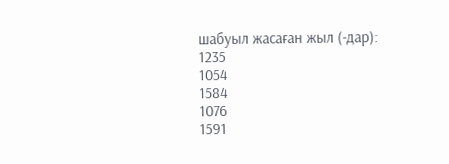шабуыл жасаған жыл (-дар):
1235
1054
1584
1076
1591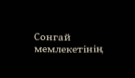Сонгай мемлекетінің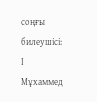соңғы билеушісі:
І Мұхаммед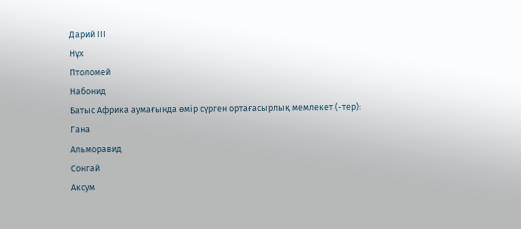Дарий ІІІ
Нұх
Птоломей
Набонид
Батыс Африка аумағында өмір сүрген ортағасырлық мемлекет (-тер):
Гана
Альморавид
Сонгай
Аксум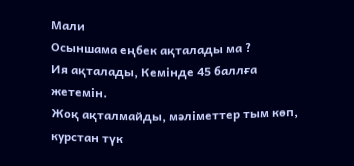Мали
Осыншама еңбек ақталады ма ?
Ия ақталады, Кемінде 45 баллға жетемін.
Жоқ ақталмайды, мәліметтер тым көп, курстан түк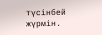түсінбей жүрмін.